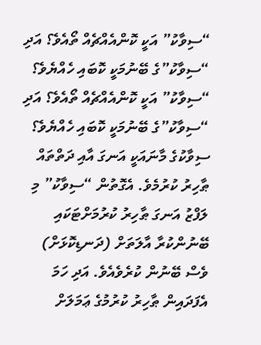“ސިވާކު” އަކީ ކޮންއެއްޗެއް ތޯއެވެ؟ އަދި “ސިވާކު”ގެ ބޭނުމަކީ ކޮބައި ހެއްޔެވެ؟
“ސިވާކު” އަކީ ކޮންއެއްޗެއް ތޯއެވެ؟ އަދި “ސިވާކު”ގެ ބޭނުމަކީ ކޮބައި ހެއްޔެވެ؟
ސިވާކުގެ މާނައަކީ އަނގަ އާއި ދަތްތައް ޠާހިރު ކުރުމެވެ. އެގޮތުން “ސިވާކު” މި ލަފްޒު އަނގަ ޠާހިރު ކުރުމަށްޓަކައި ބޭނުންކުރާ އާލަތަށް (ދަނޑިކޮޅަށް) ވެސް ބޭނުން ކުރެވެއެވެ. އަދި ހަމަ އެފަދައިން ޠާހިރު ކުރުމުގެ ޢަމަލަށް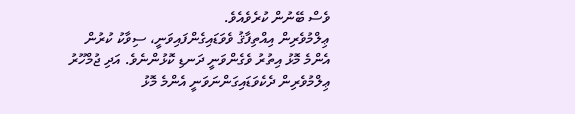ވެސް ބޭނުން ކުރެވެއެވެ.
ޢިލްމުވެރިން އިއްތިފާޤު ވެވަޑައިގެންފައިވަނީ، ސިވާކު ކުރުން އެންމެ މޮޅު އިތުރު ވެގެންވަނީ ދަނޑި ކޮޅުންނެވެ. އަދި ޖުމްހޫރު ޢިލްމުވެރިން ދެކެވަޑައިގަންނަވަނީ އެންމެ މޮޅު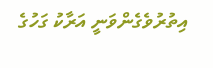އިތުރުވެގެންވަނީ އަރާކު ގަހުގެ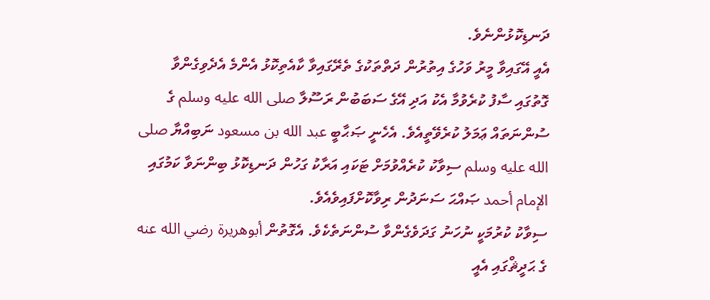ދަނޑިކޮޅުންނެވެ.
އެއީ އޭގައިވާ މީރު ވަހުގެ އިތުރުން ދަތްތަކުގެ ތެރޭގައިވާ ކާއެތިކޮޅު އެންމެ އެދެވިގެންވާ ގޮތުގައި ސާފު ކުރެވުމާ އެކު އަދި އޭގެ ސަބަބުން ރަސޫލާ صلى الله عليه وسلم ގެ ސުންނަތައް ޢަމަލު ކުރެވޭތީއެވެ. އެހެނީ ޞަޙާބީ عبد الله بن مسعود ނަބިއްޔާ صلى الله عليه وسلم ސިވާކު ކުރެއްވުމަށް ޓަކައި އަރާކު ގަހުން ދަނޑިކޮޅު ބިންނަވާ ކަމުގައި الإمام أحمد ޞައްޙަ ސަނަދުން ރިވާކޮށްފައިވެއެވެ.
ސިވާކު ކުރުމަކީ ނުހަނު ގަދަވެގެންވާ ސުންނަތެކެވެ. އެގޮތުން أبوهريرة رضي الله عنه ގެ ޙަދީޘްގައި އެއީ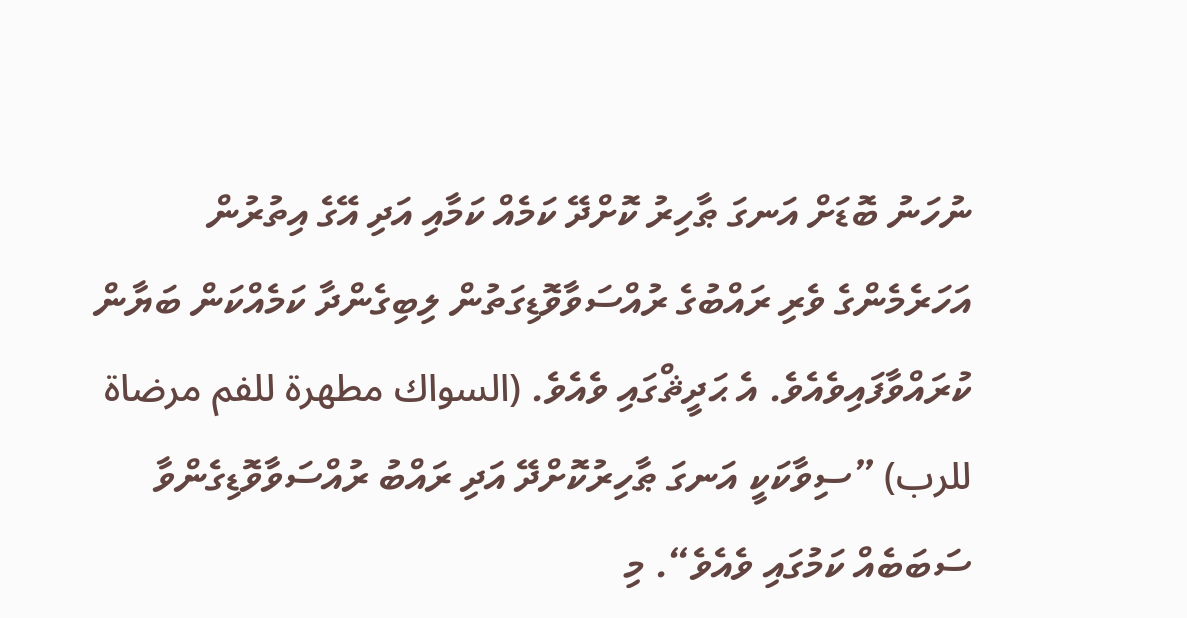ނުހަނު ބޮޑަށް އަނގަ ޠާހިރު ކޮށްދޭ ކަމެއް ކަމާއި އަދި އޭގެ އިތުރުން އަހަރެމެންގެ ވެރި ރައްބުގެ ރުއްސަވާވޮޑިގަތުން ލިބިގެންދާ ކަމެއްކަން ބަޔާން ކުރައްވާފައިވެއެވެ. އެ ޙަދީޘްގައި ވެއެވެ. (السواك مطهرة للفم مرضاة للرب) ”ސިވާކަކީ އަނގަ ޠާހިރުކޮށްދޭ އަދި ރައްބު ރުއްސަވާވޮޑިގެންވާ ސަބަބެއް ކަމުގައި ވެއެވެ“. މި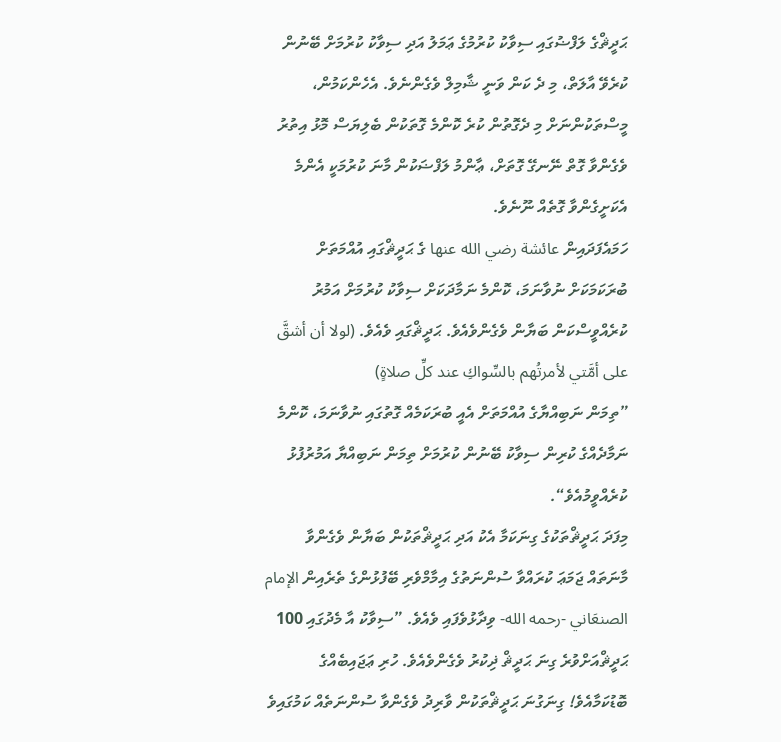ޙަދީޘްގެ ލަފްޟުގައި ސިވާކު ކުރުމުގެ ޢަމަލު އަދި ސިވާކު ކުރުމަށް ބޭނުން ކުރެވޭ އާލަތް، މި ދެ ކަން ވަނީ ޝާމިލް ވެގެންނެވެ. އެހެންކަމުން، މީސްތަކުންނަށް މި ދެގޮތުން ކުރެ ކޮންމެ ގޮތަކުން ބެލިޔަސް މޮޅު އިތުރު ވެގެންވާ ގޮތް ނޭނގޭ ގޮތަށް، ޢާންމު ލަފްޟަކުން މާނަ ކުރުމަކީ އެންމެ އެކަށީގެންވާ ގޮތެއް ނޫނެވެ.
ހަމައެފަދައިން عائشة رضي الله عنها ގެ ޙަދީޘްގައި އުއްމަތަށް ބުރަކަމަކަށް ނުވާނަމަ، ކޮންމެ ނަމާދަކަށް ސިވާކު ކުރުމަށް އަމުރު ކުރެއްވީސްކަން ބަޔާން ވެގެންވެއެވެ. ޙަދީޘްގައި ވެއެވެ. (لولا أن أشقَّ على أمَّتي لأمرتُهم بالسِّواكِ عند كلِّ صلاةٍ)
”ތިމަން ނަބިއްޔާގެ އުއްމަތަށް އެއީ ބުރަކަމެއް ގޮތުގައި ނުވާނަމަ، ކޮންމެ ނަމާދެއްގެ ކުރިން ސިވާކު ބޭނުން ކުރުމަށް ތިމަން ނަބިއްޔާ އަމުރުފުޅު ކުރެއްވީމުއެވެ“.
މިފަދަ ޙަދީޘްތަކުގެ ގިނަކަމާ އެކު އަދި ޙަދީޘްތަކުން ބަޔާން ވެގެންވާ މާނަތައް ޖަމަޢަ ކުރައްވާ ސުންނަތުގެ އިމާމްވެރި ބޭފުޅުންގެ ތެރެއިން الإمام الصنعَاني -رحمه الله- ވިދާޅުވެފައި ވެއެވެ. ”ސިވާކު އާ މެދުގައި 100 ޙަދީޘްއަށްވުރެ ގިނަ ޙަދީޘް ޛިކުރު ވެގެންވެއެވެ. ހުރި ޢަޖައިބެއްގެ ބޮޑުކަމާއެވެ! ގިނަގުނަ ޙަދީޘްތަކުން ވާރިދު ވެގެންވާ ސުންނަތެއް ކަމުގައިވެ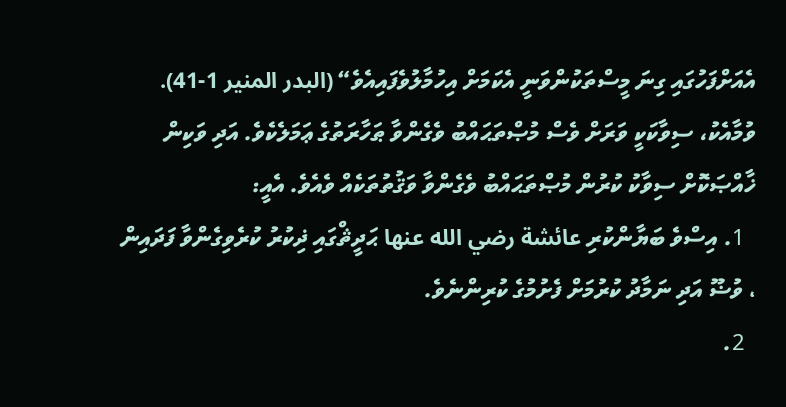އެއަށްފަހުގައި ގިނަ މީސްތަކުންވަނީ އެކަމަށް އިހުމާލުވެފައިއެވެ“ (البدر المنير 1-41).
ވުމާއެކު، ސިވާކަކީ ވަރަށް ވެސް މުޞްތަޙައްބު ވެގެންވާ ޠަހާރަތުގެ ޢަމަލެކެވެ. އަދި ވަކިން ޚާއްޞަކޮށް ސިވާކު ކުރުން މުޞްތަޙައްބު ވެގެންވާ ވަޤުތުތަކެއް ވެއެވެ. އެއީ:
  1. އިސްވެ ބަޔާންކުރި عائشة رضي الله عنها ޙަދީޘްގައި ޛިކުރު ކުރެވިގެންވާ ފަދައިން ، ވުޟޫ އަދި ނަމާދު ކުރުމަށް ފެށުމުގެ ކުރިންނެވެ.
  2.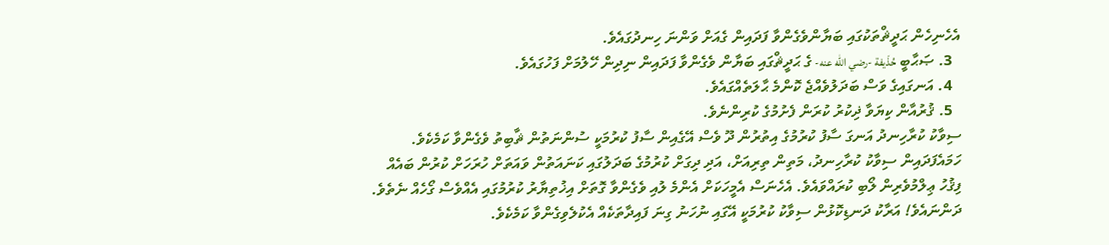އެހެނިހެން ޙަދީޘްތަކުގައި ބަޔާންވެގެންވާ ފަދައިން ގެއަށް ވަންނަ ހިނދުގައެވެ.
  3. ޞަޙާބީ حُذَيفة -رضي الله عنه- ގެ ޙަދީޘްގައި ބަޔާން ވެގެންވާ ފަދައިން ނިދިން ހޭލުމަށް ފަހުގައެވެ.
  4. އަނގައިގެ ވަސް ބަދަލުވެއްޖެ ކޮންމެ ޙާލަތެއްގައެވެ.
  5. ޤުރުއާން ކިޔަވާ ޛިކުރު ކުރަން ފެށުމުގެ ކުރިންނެވެ.
ސިވާކު ކުރާހިނދު އަނގަ ސާފު ކުރުމުގެ އިތުރުން ދޫ ވެސް އޭގެއިން ސާފު ކުރުމަކީ ސުންނަތުން ޘާބިތު ވެގެންވާ ކަމެކެވެ. ހަމައެފަދައިން ސިވާކު ކުރާހިނދު، މަތިން ތިރިއަށް، އަދި ދިގަށް ކުރުމުގެ ބަދަލުގައި ކަނައަތުން ވައަތަށް ހުރަހަށް ކުރުން ބައެއް ފިޤުހު ޢިލްމުވެރިން ލޯބި ކުރައްވައެވެ. އެހެނަސް އެމީހަކަށް އެންމެ ލުއި ވެގެންވާ ގޮތަށް އިޚުތިޔާރު ކުރުމުގައި އެއްވެސް ގޯހެއް ނެތެވެ.
ދަންނައެވެ! އަރާކު ދަނޑިކޮޅުން ސިވާކު ކުރުމަކީ އޭގައި ނުހަނު ގިނަ ފައިދާތަކެއް އެކުލެވިގެންވާ ކަމެކެވެ.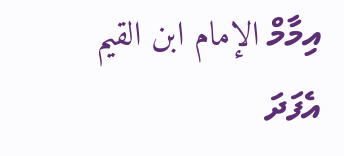އިމާމް الإمام ابن القيم އެފަދަ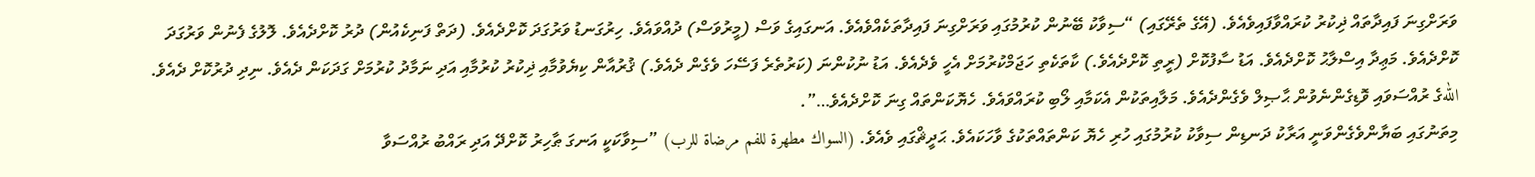ވަރަށްގިނަ ފައިދާތައް ޛިކުރު ކުރައްވާފައިވެއެވެ. (އޭގެ ތެރޭގައި) “ސިވާކު ބޭނުން ކުރުމުގައި ވަރަށްގިނަ ފައިދާތަކެއްވެއެވެ. އަނގައިގެ ވަސް (މީރުވަސް) ދުއްވައެވެ. ހިރުގަނޑު ވަރުގަދަ ކޮށްދެއެވެ. (ދަތް ފަނިކެއުން) ދުރު ކޮށްދެއެވެ. ލޮލުގެ ފެނުން ވަރުގަދަ ކޮށްދެއެވެ. މަޢިދާ އިސްލާޙު ކޮށްދެއެވެ. އަޑު ސާފުކޮށް (ރީތި ކޮށްދެއެވެ.) ކާތަކެތި ހަޖަމްކުރުމަށް އެހީ ވެދެއެވެ. އަޑު ނުކުންނަ (ކަރުތެރެ ފަސޭހަ ވެގެން ދެއެވެ.) ޤުރުއާން ކިޔެވުމާއި ޛިކުރު ކުރުމާއި އަދި ނަމާދު ކުރުމަށް ގަދަކަން ދެއެވެ. ނިދި ދުރުކޮށް ދެއެވެ. اللهގެ ރުއްސަވައި ވޮޑިގެންނެވުން ޙާޞިލް ވެގެންދެއެވެ. މަލާއިތަކުން އެކަމާއި ލޯބި ކުރައްވައެވެ. ހެޔޮކަންތައް ގިނަ ކޮށްދެއެވެ…”.
މިތަނުގައި ބަޔާންވެގެންވަނީ އަރާކު ދަނޑިން ސިވާކު ކުރުމުގައި ހުރި ހެޔޮ ކަންތައްތަކުގެ ވާހަކައެވެ. ޙަދީޘްގައި ވެއެވެ. (السواك مطهرة للفم مرضاة للرب) ”ސިވާކަކީ އަނގަ ޠާހިރު ކޮށްދޭ އަދި ރައްބު ރުއްސަވާ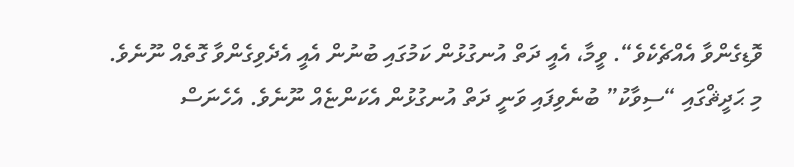ވޮޑިގެންވާ އެއްޗެކެވެ“. ވީމާ، އެއީ ދަތް އުނގުޅުން ކަމުގައި ބުނުން އެއީ އެދެވިގެންވާ ގޮތެއް ނޫނެވެ.
މި ޙަދީޘްގައި “ސިވާކު” ބުނެވިފައި ވަނީ ދަތް އުނގުޅުން އެކަންޏެއް ނޫނެވެ. އެހެނަސް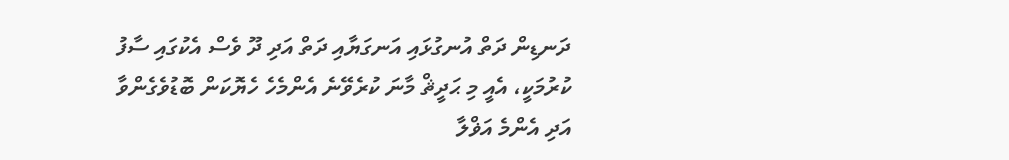ދަނޑިން ދަތް އުނގުޅައި އަނގަޔާއި ދަތް އަދި ދޫ ވެސް އެކުގައި ސާފު ކުރުމަކީ، އެއީ މި ޙަދީޘް މާނަ ކުރެވޭނެ އެންމެހެ ހެޔޮކަން ބޮޑުވެގެންވާ އަދި އެންމެ އަޥްލާ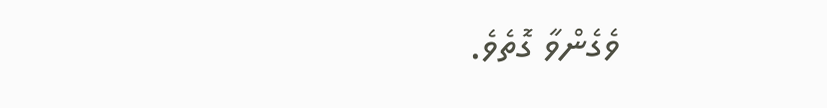ވެގެންވާ ގޮތެވެ.